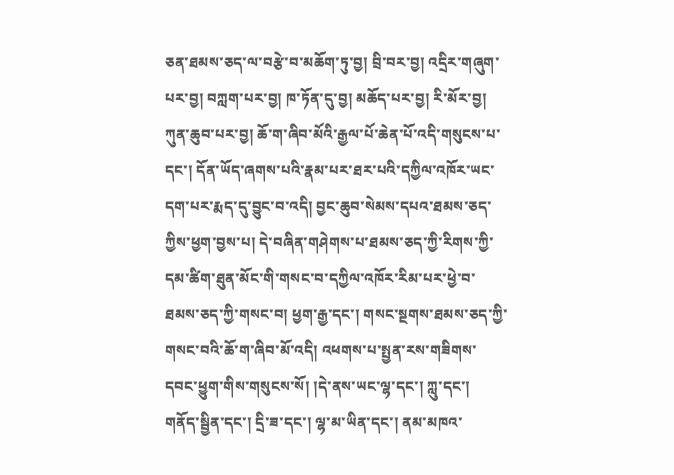ཅན་ཐམས་ཅད་ལ་བརྩེ་བ་མཆོག་ཏུ་བྱ། བྲི་བར་བྱ། འདྲིར་གཞུག་པར་བྱ། བཀླག་པར་བྱ། ཁ་ཏོན་དུ་བྱ། མཆོད་པར་བྱ། རི་མོར་བྱ། ཀུན་ཆུབ་པར་བྱ། ཆོ་ག་ཞིབ་མོའི་རྒྱལ་པོ་ཆེན་པོ་འདི་གསུངས་པ་དང་། དོན་ཡོད་ཞགས་པའི་རྣམ་པར་ཐར་པའི་དཀྱིལ་འཁོར་ཡང་དག་པར་རྨད་དུ་བྱུང་བ་འདི། བྱང་ཆུབ་སེམས་དཔའ་ཐམས་ཅད་ཀྱིས་ཕྱག་བྱས་པ། དེ་བཞིན་གཤེགས་པ་ཐམས་ཅད་ཀྱི་རིགས་ཀྱི་དམ་ཚིག་ཐུན་མོང་གི་གསང་བ་དཀྱིལ་འཁོར་རིམ་པར་ཕྱེ་བ་ཐམས་ཅད་ཀྱི་གསང་བ། ཕྱག་རྒྱ་དང་། གསང་སྔགས་ཐམས་ཅད་ཀྱི་གསང་བའི་ཆོ་ག་ཞིབ་མོ་འདི། འཕགས་པ་སྤྱན་རས་གཟིགས་དབང་ཕྱུག་གིས་གསུངས་སོ། །དེ་ནས་ཡང་ལྷ་དང་། ཀླུ་དང་། གནོད་སྦྱིན་དང་། དྲི་ཟ་དང་། ལྷ་མ་ཡིན་དང་། ནམ་མཁའ་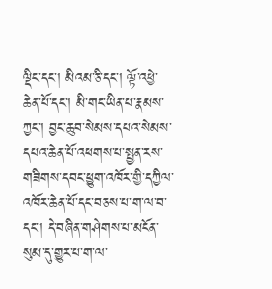ལྡིང་དང་། མིའམ་ཅི་དང་། ལྟོ་འཕྱེ་ཆེན་པོ་དང་། མི་གང་ཡིན་པ་རྣམས་ཀྱང་། བྱང་ཆུབ་སེམས་དཔའ་སེམས་དཔའ་ཆེན་པོ་འཕགས་པ་སྤྱན་རས་གཟིགས་དབང་ཕྱུག་འཁོར་གྱི་དཀྱིལ་འཁོར་ཆེན་པོ་དང་བཅས་པ་ག་ལ་བ་དང་། དེ་བཞིན་གཤེགས་པ་མངོན་སུམ་དུ་གྱུར་པ་ག་ལ་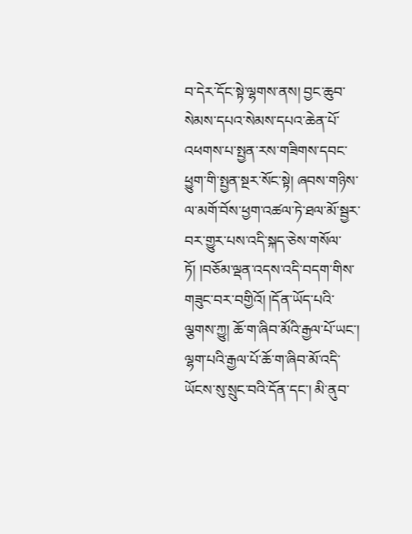བ་དེར་དོང་སྟེ་ལྷགས་ནས། བྱང་ཆུབ་སེམས་དཔའ་སེམས་དཔའ་ཆེན་པོ་འཕགས་པ་སྤྱན་རས་གཟིགས་དབང་ཕྱུག་གི་སྤྱན་སྔར་སོང་སྟེ། ཞབས་གཉིས་ལ་མགོ་བོས་ཕྱག་འཚལ་ཏེ་ཐལ་མོ་སྦྱར་བར་གྱུར་པས་འདི་སྐད་ཅེས་གསོལ་ཏོ། །བཅོམ་ལྡན་འདས་འདི་བདག་གིས་གཟུང་བར་བགྱིའོ། །དོན་ཡོད་པའི་ལྕགས་ཀྱུ། ཆོ་ག་ཞིབ་མོའི་རྒྱལ་པོ་ཡང་། ལྷག་པའི་རྒྱལ་པོ་ཆོ་ག་ཞིབ་མོ་འདི་ཡོངས་སུ་སྲུང་བའི་དོན་དང་། མི་ནུབ་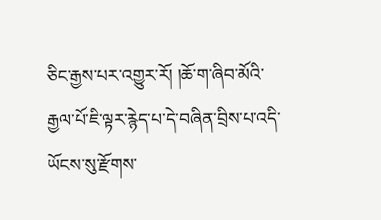ཅིང་རྒྱས་པར་འགྱུར་རོ། །ཆོ་ག་ཞིབ་མོའི་རྒྱལ་པོ་ཇི་ལྟར་རྙེད་པ་དེ་བཞིན་བྲིས་པ་འདི་ཡོངས་སུ་རྫོགས་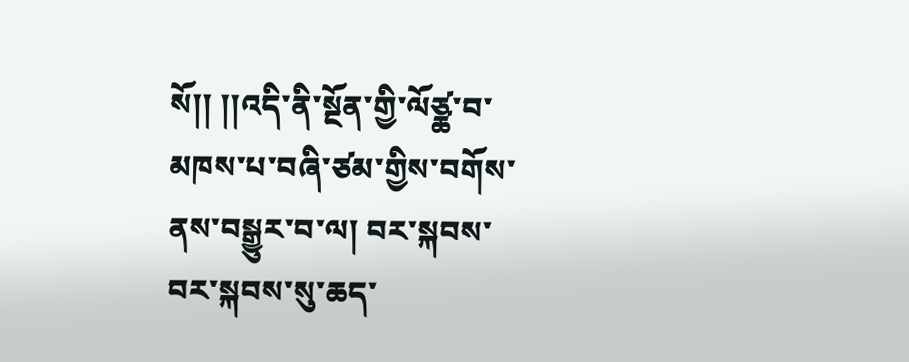སོ།། །།འདི་ནི་སྔོན་གྱི་ལོཙྪ་བ་མཁས་པ་བཞི་ཙམ་གྱིས་བགོས་ནས་བསྒྱུར་བ་ལ། བར་སྐབས་བར་སྐབས་སུ་ཆད་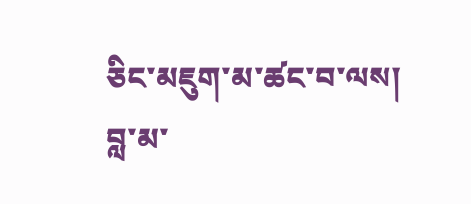ཅིང་མཇུག་མ་ཚང་བ་ལས། བླ་མ་